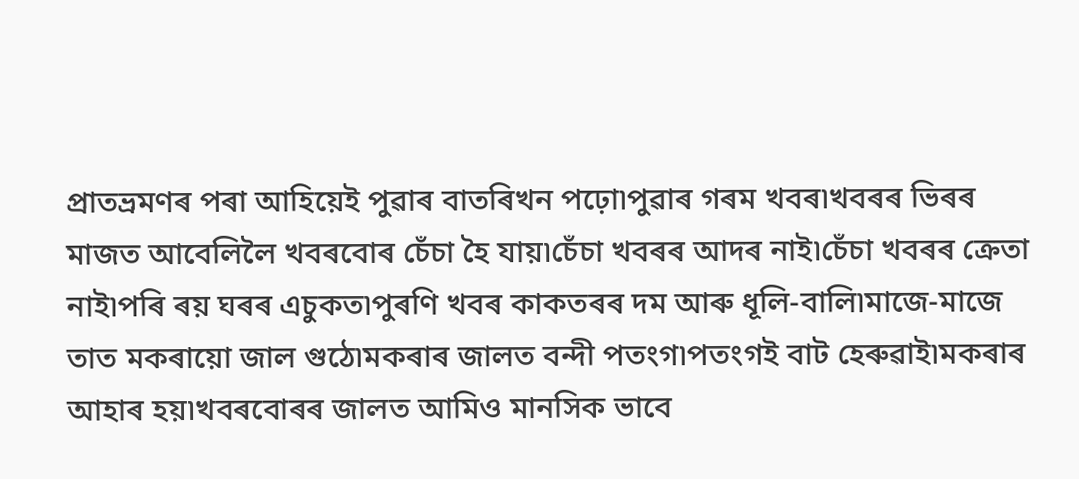প্ৰাতভ্ৰমণৰ পৰা আহিয়েই পুৱাৰ বাতৰিখন পঢ়ো৷পুৱাৰ গৰম খবৰ৷খবৰৰ ভিৰৰ মাজত আবেলিলৈ খবৰবোৰ চেঁচা হৈ যায়৷চেঁচা খবৰৰ আদৰ নাই৷চেঁচা খবৰৰ ক্ৰেতা নাই৷পৰি ৰয় ঘৰৰ এচুকত৷পুৰণি খবৰ কাকতৰৰ দম আৰু ধূলি-বালি৷মাজে-মাজে তাত মকৰায়ো জাল গুঠে৷মকৰাৰ জালত বন্দী পতংগ৷পতংগই বাট হেৰুৱাই৷মকৰাৰ আহাৰ হয়৷খবৰবোৰৰ জালত আমিও মানসিক ভাবে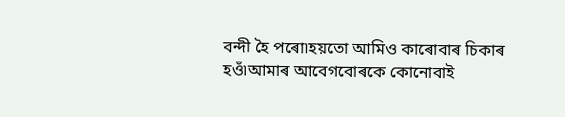বন্দী হৈ পৰো৷হয়তো আমিও কাৰোবাৰ চিকাৰ হওঁ৷আমাৰ আবেগবোৰকে কোনোবাই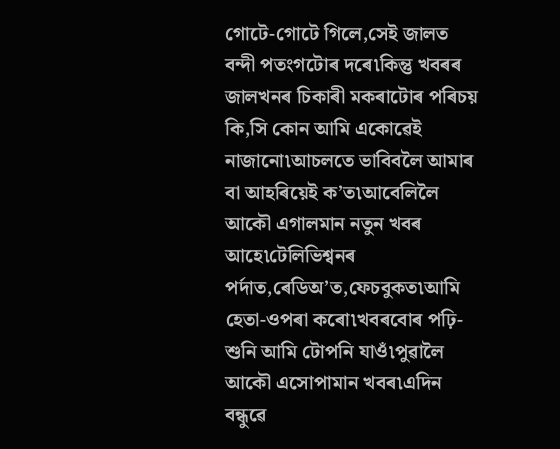গোটে-গোটে গিলে,সেই জালত বন্দী পতংগটোৰ দৰে৷কিন্তু খবৰৰ জালখনৰ চিকাৰী মকৰাটোৰ পৰিচয় কি,সি কোন আমি একোৱেই নাজানো৷আচলতে ভাবিবলৈ আমাৰ বা আহৰিয়েই ক’ত৷আবেলিলৈ আকৌ এগালমান নতুন খবৰ আহে৷টেলিভিশ্বনৰ পৰ্দাত,ৰেডিঅ’ত,ফেচবুকত৷আমি হেতা-ওপৰা কৰো৷খবৰবোৰ পঢ়ি-শুনি আমি টোপনি যাওঁ৷পুৱালৈ আকৌ এসোপামান খবৰ৷এদিন বন্ধুৱে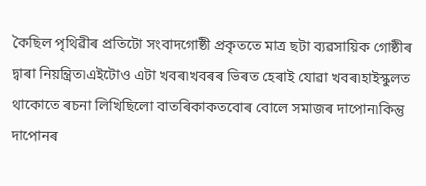কৈছিল পৃথিৱীৰ প্ৰতিটো সংবাদগোষ্ঠী প্ৰকৃততে মাত্ৰ ছটা ব্যৱসায়িক গোষ্ঠীৰ দ্বাৰা নিয়ন্ত্ৰিত৷এইটোও এটা খবৰ৷খবৰৰ ভিৰত হেৰাই যোৱা খবৰ৷হাইস্কুলত থাকোতে ৰচনা লিখিছিলো বাতৰিকাকতবোৰ বোলে সমাজৰ দাপোন৷কিন্তু দাপোনৰ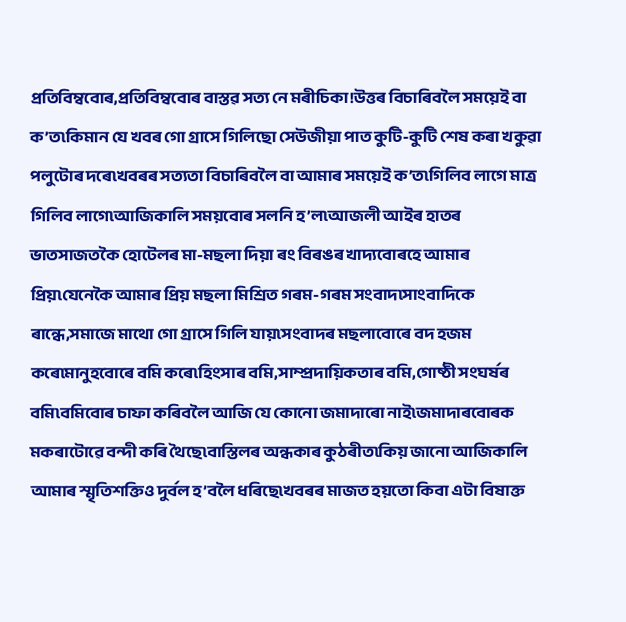প্ৰতিবিম্ববোৰ,প্ৰতিবিম্ববোৰ বাস্তৱ সত্য নে মৰীচিকা!উত্তৰ বিচাৰিবলৈ সময়েই বা ক’ত৷কিমান যে খবৰ গো গ্ৰাসে গিলিছো সেউজীয়া পাত কুটি-কুটি শেষ কৰা খকুৱা পলুটোৰ দৰে৷খবৰৰ সত্যতা বিচাৰিবলৈ বা আমাৰ সময়েই ক’ত৷গিলিব লাগে মাত্ৰ গিলিব লাগে৷আজিকালি সময়বোৰ সলনি হ’ল৷আজলী আইৰ হাতৰ ভাতসাজতকৈ হোটেলৰ মা-মছলা দিয়া ৰং বিৰঙৰ খাদ্যবোৰহে আমাৰ প্ৰিয়৷যেনেকৈ আমাৰ প্ৰিয় মছলা মিশ্ৰিত গৰম-গৰম সংবাদ৷সাংবাদিকে ৰান্ধে,সমাজে মাথো গো গ্ৰাসে গিলি যায়৷সংবাদৰ মছলাবোৰে বদ হজম কৰে৷মানুহবোৰে বমি কৰে৷হিংসাৰ বমি,সাম্প্ৰদায়িকতাৰ বমি,গোষ্ঠী সংঘৰ্ষৰ বমি৷বমিবোৰ চাফা কৰিবলৈ আজি যে কোনো জমাদাৰো নাই৷জমাদাৰবোৰক মকৰাটোৱে বন্দী কৰি থৈছে৷বাস্তিলৰ অন্ধকাৰ কুঠৰীত৷কিয় জানো আজিকালি আমাৰ স্মৃতিশক্তিও দুৰ্বল হ’বলৈ ধৰিছে৷খবৰৰ মাজত হয়তো কিবা এটা বিষাক্ত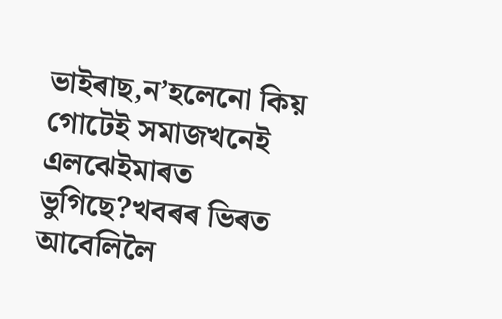ভাইৰাছ,ন’হলেনো কিয় গোটেই সমাজখনেই এলঝেইমাৰত ভুগিছে?খবৰৰ ভিৰত আবেলিলৈ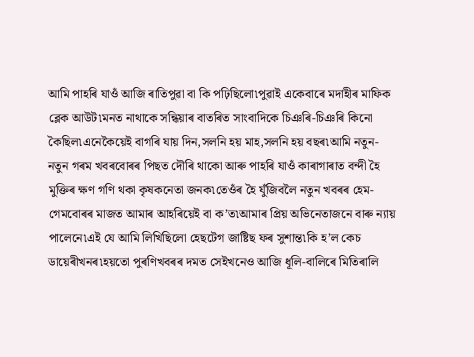আমি পাহৰি যাওঁ আজি ৰাতিপুৱা বা কি পঢ়িছিলো৷পুৱাই একেবাৰে মদাহীৰ মাফিক ব্লেক আউট৷মনত নাথাকে সন্ধিয়াৰ বাতৰিত সাংবাদিকে চিঞৰি-চিঞৰি কিনো কৈছিল৷এনেকৈয়েই বাগৰি যায় দিন,সলনি হয় মাহ,সলনি হয় বছৰ৷আমি নতুন-নতুন গৰম খবৰবোৰৰ পিছত দৌৰি থাকো আৰু পাহৰি যাওঁ কাৰাগাৰাত বন্দী হৈ মুক্তিৰ ক্ষণ গণি থকা কৃষকনেতা জনক৷তেওঁৰ হৈ যুঁজিবলৈ নতুন খবৰৰ হেম-গেমবোৰৰ মাজত আমাৰ আহৰিয়েই বা ক’ত৷আমাৰ প্ৰিয় অভিনেতাজনে বাৰু ন্যায় পালেনে৷এই যে আমি লিখিছিলো হেছটেগ জাষ্টিছ ফৰ সুশান্ত৷কি হ’ল কেচ ডায়েৰীখনৰ৷হয়তো পুৰণিখবৰৰ দমত সেইখনেও আজি ধূলি-বালিৰে মিতিৰালি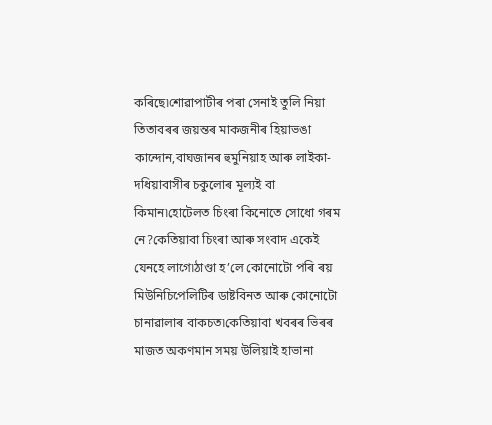কৰিছে৷শোৱাপাটীৰ পৰা সেনাই তুলি নিয়া তিতাবৰৰ জয়ন্তৰ মাকজনীৰ হিয়াভঙা কান্দোন,বাঘজানৰ হুমুনিয়াহ আৰু লাইকা-দধিয়াবাসীৰ চকুলোৰ মূল্যই বা কিমান৷হোটেলত চিংৰা কিনোতে সোধো গৰম নে?কেতিয়াবা চিংৰা আৰু সংবাদ একেই যেনহে লাগে৷ঠাণ্ডা হ’লে কোনোটো পৰি ৰয় মিউনিচিপেলিটিৰ ডাষ্টবিনত আৰু কোনোটো চানাৱালাৰ বাকচত৷কেতিয়াবা খবৰৰ ভিৰৰ মাজত অকণমান সময় উলিয়াই হাভানা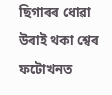ছিগাৰৰ ধোৱা উৰাই থকা শ্বেৰ ফটোখনত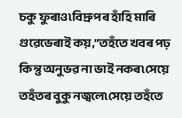চকু ফুৰাও৷বিদ্ৰুপৰ হাঁহি মাৰি গুৱেভেৰাই কয়,”তহঁতে খবৰ পঢ় কিন্তু অনুভৱ না ভাই নকৰ৷সেয়ে তহঁতৰ বুকু নজ্বলে৷সেয়ে তহঁতে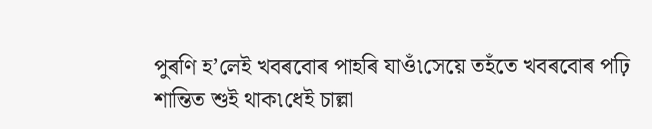পুৰণি হ’লেই খবৰবোৰ পাহৰি যাওঁ৷সেয়ে তহঁতে খবৰবোৰ পঢ়ি শান্তিত শুই থাক৷ধেই চাল্লা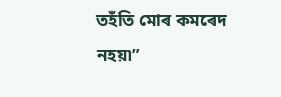তহঁতি মোৰ কমৰেদ নহয়৷”